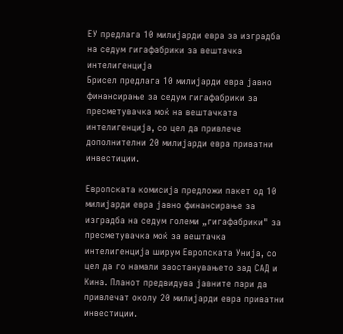ЕУ предлага 10 милијарди евра за изградба на седум гигафабрики за вештачка интелигенција
Брисел предлага 10 милијарди евра јавно финансирање за седум гигафабрики за пресметувачка моќ на вештачката интелигенција, со цел да привлече дополнителни 20 милијарди евра приватни инвестиции.

Европската комисија предложи пакет од 10 милијарди евра јавно финансирање за изградба на седум големи „гигафабрики" за пресметувачка моќ за вештачка интелигенција ширум Европската Унија, со цел да го намали заостанувањето зад САД и Кина. Планот предвидува јавните пари да привлечат околу 20 милијарди евра приватни инвестиции.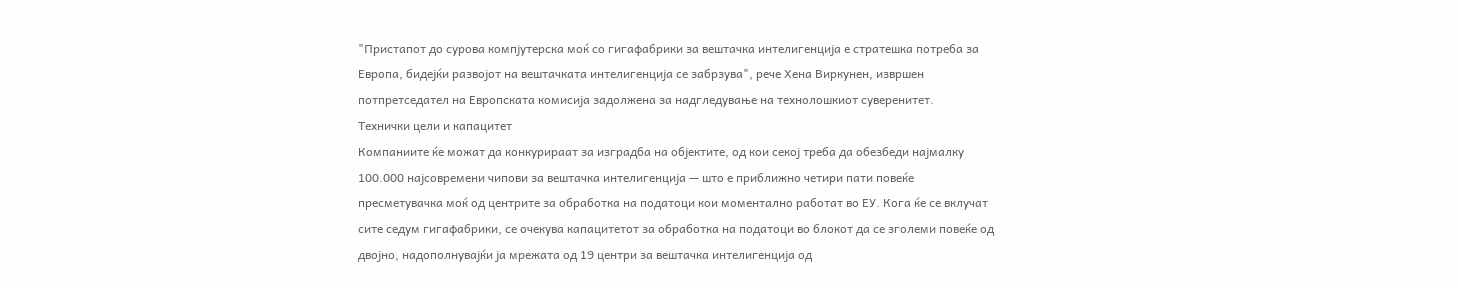"Пристапот до сурова компјутерска моќ со гигафабрики за вештачка интелигенција е стратешка потреба за Европа, бидејќи развојот на вештачката интелигенција се забрзува", рече Хена Виркунен, извршен потпретседател на Европската комисија задолжена за надгледување на технолошкиот суверенитет.
Технички цели и капацитет
Компаниите ќе можат да конкурираат за изградба на објектите, од кои секој треба да обезбеди најмалку 100.000 најсовремени чипови за вештачка интелигенција — што е приближно четири пати повеќе пресметувачка моќ од центрите за обработка на податоци кои моментално работат во ЕУ. Кога ќе се вклучат сите седум гигафабрики, се очекува капацитетот за обработка на податоци во блокот да се зголеми повеќе од двојно, надополнувајќи ја мрежата од 19 центри за вештачка интелигенција од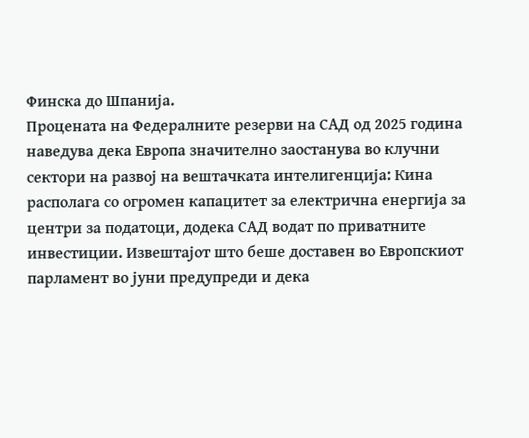Финска до Шпанија.
Процената на Федералните резерви на САД од 2025 година наведува дека Европа значително заостанува во клучни сектори на развој на вештачката интелигенција: Кина располага со огромен капацитет за електрична енергија за центри за податоци, додека САД водат по приватните инвестиции. Извештајот што беше доставен во Европскиот парламент во јуни предупреди и дека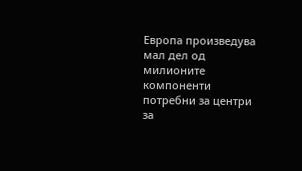Европа произведува мал дел од милионите компоненти потребни за центри за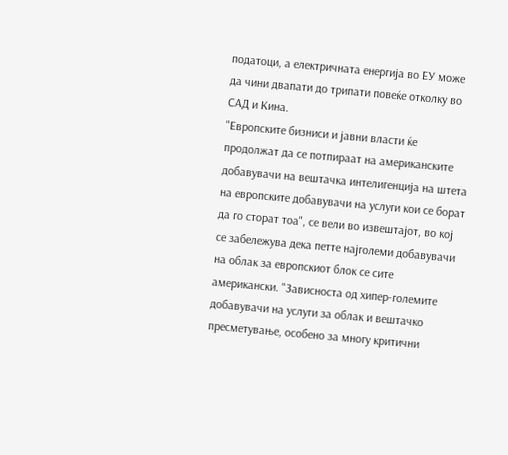податоци, а електричната енергија во ЕУ може да чини двапати до трипати повеќе отколку во САД и Кина.
"Европските бизниси и јавни власти ќе продолжат да се потпираат на американските добавувачи на вештачка интелигенција на штета на европските добавувачи на услуги кои се борат да го сторат тоа", се вели во извештајот, во кој се забележува дека петте најголеми добавувачи на облак за европскиот блок се сите американски. "Зависноста од хипер-големите добавувачи на услуги за облак и вештачко пресметување, особено за многу критични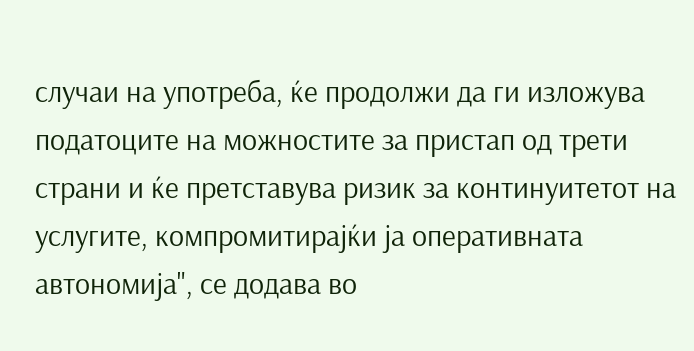случаи на употреба, ќе продолжи да ги изложува податоците на можностите за пристап од трети страни и ќе претставува ризик за континуитетот на услугите, компромитирајќи ја оперативната автономија", се додава во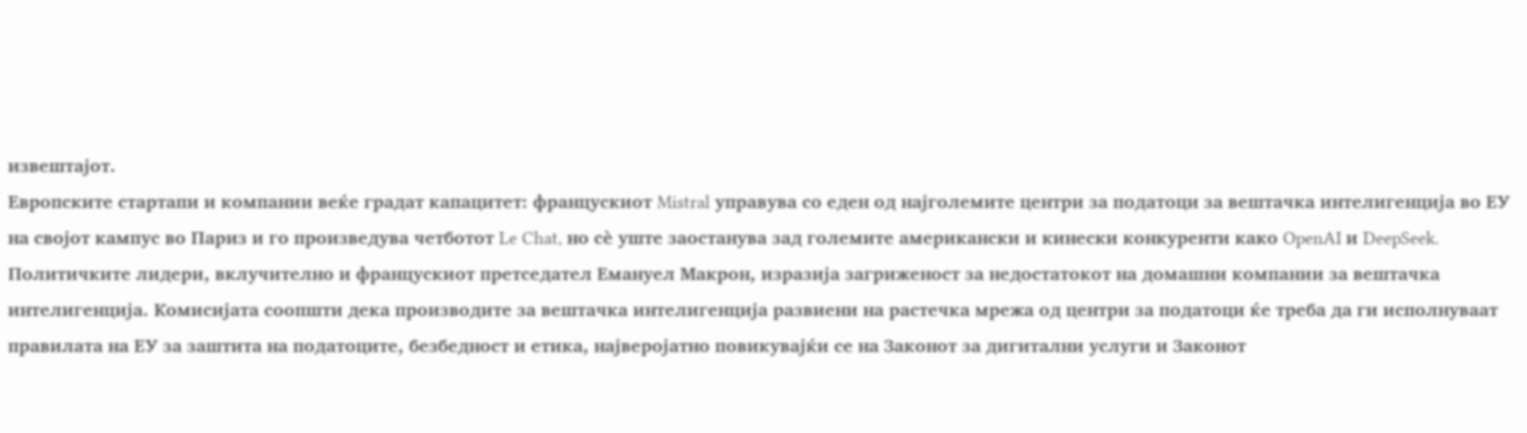извештајот.
Европските стартапи и компании веќе градат капацитет: францускиот Mistral управува со еден од најголемите центри за податоци за вештачка интелигенција во ЕУ на својот кампус во Париз и го произведува четботот Le Chat, но сè уште заостанува зад големите американски и кинески конкуренти како OpenAI и DeepSeek. Политичките лидери, вклучително и францускиот претседател Емануел Макрон, изразија загриженост за недостатокот на домашни компании за вештачка интелигенција. Комисијата соопшти дека производите за вештачка интелигенција развиени на растечка мрежа од центри за податоци ќе треба да ги исполнуваат правилата на ЕУ за заштита на податоците, безбедност и етика, најверојатно повикувајќи се на Законот за дигитални услуги и Законот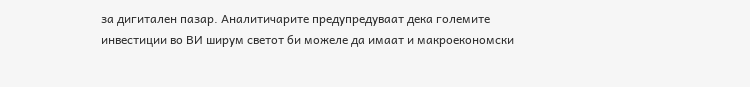за дигитален пазар. Аналитичарите предупредуваат дека големите инвестиции во ВИ ширум светот би можеле да имаат и макроекономски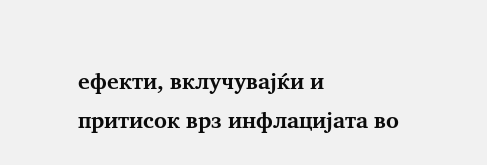ефекти, вклучувајќи и притисок врз инфлацијата во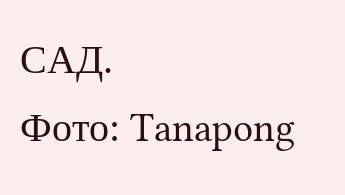САД.
Фото: Tanapong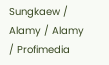Sungkaew / Alamy / Alamy / Profimedia